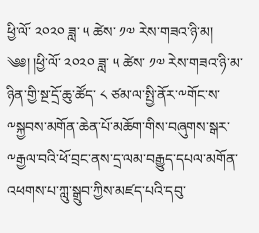ཕྱི་ལོ་ ༢༠༢༠ ཟླ་ ༥ ཚེས་ ༡༧ རེས་གཟའ་ཉི་མ།
༄༅། །ཕྱི་ལོ་ ༢༠༢༠ ཟླ་ ༥ ཚེས་ ༡༧ རེས་གཟའ་ཉི་མ་ཉིན་གྱི་སྔ་དྲོ་ཆུ་ཚོད་ ༨ ཙམ་ལ་སྤྱི་ནོར་༸གོང་ས་༸སྐྱབས་མགོན་ཆེན་པོ་མཆོག་གིས་བཞུགས་སྒར་༸རྒྱལ་བའི་ཕོ་བྲང་ནས་དྲ་ལམ་བརྒྱུད་དཔལ་མགོན་འཕགས་པ་ཀླུ་སྒྲུབ་ཀྱིས་མཛད་པའི་དབུ་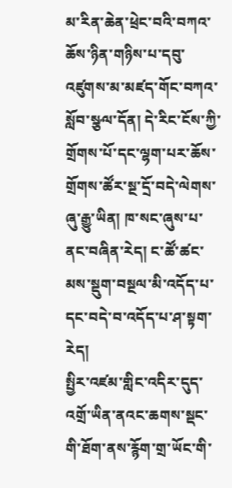མ་རིན་ཆེན་ཕྲེང་བའི་བཀའ་ཆོས་ཉིན་གཉིས་པ་དབུ་འཛུགས་མ་མཛད་གོང་བཀའ་སློབ་སྩལ་དོན། དེ་རིང་ངོས་ཀྱི་གྲོགས་པོ་དང་ལྷག་པར་ཆོས་གྲོགས་ཚོར་སྔ་དྲོ་བདེ་ལེགས་ཞུ་རྒྱུ་ཡིན། ཁ་སང་ཞུས་པ་ནང་བཞིན་རེད། ང་ཚོ་ཚང་མས་སྡུག་བསྔལ་མི་འདོད་པ་དང་བདེ་བ་འདོད་པ་ཤ་སྟག་རེད།
སྤྱིར་འཛམ་གླིང་འདིར་དུད་འགྲོ་ཡིན་ནའང་ཆགས་སྡང་གི་ཐོག་ནས་རྙོག་གྲ་ཡོང་གི་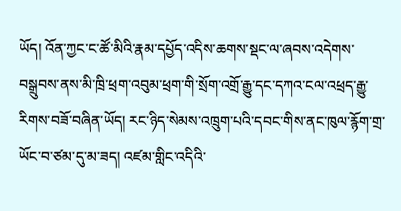ཡོད། འོན་ཀྱང་ང་ཚོ་མིའི་རྣམ་དཔྱོད་འདིས་ཆགས་སྡང་ལ་ཞབས་འདེགས་བསྒྲུབས་ནས་མི་ཁྲི་ཕྲག་འབུམ་ཕྲག་གི་སྲོག་འགྲོ་རྒྱུ་དང་དཀའ་ངལ་འཕྲད་རྒྱུ་རིགས་བཟོ་བཞིན་ཡོད། རང་ཉིད་སེམས་འཁྲུག་པའི་དབང་གིས་ནང་ཁུལ་རྙོག་གྲ་ཡོང་བ་ཙམ་དུ་མ་ཟད། འཛམ་གླིང་འདིའི་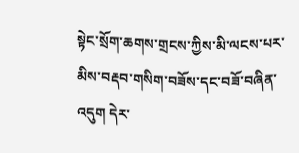སྟེང་སྲོག་ཆགས་གྲངས་ཀྱིས་མི་ལངས་པར་མིས་བརྡབ་གསིག་བཟོས་དང་བཟོ་བཞིན་འདུག དེར་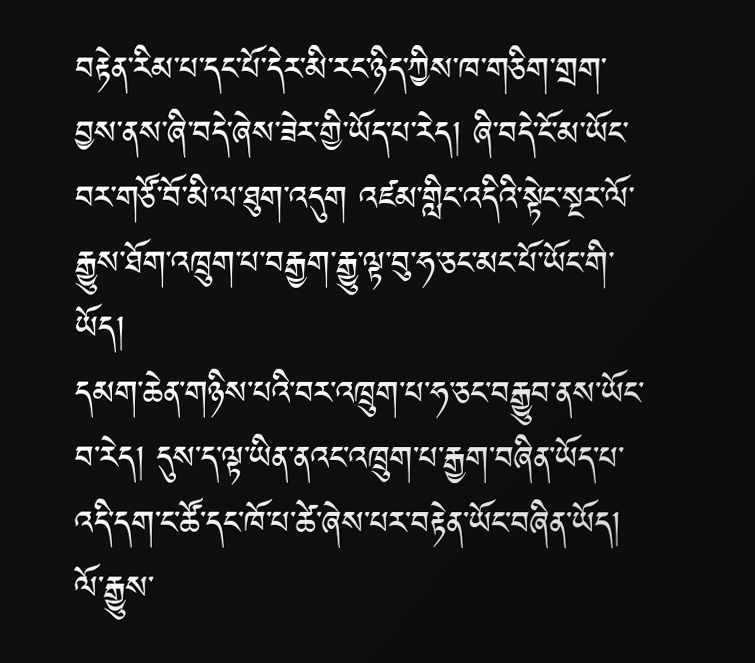བརྟེན་རིམ་པ་དང་པོ་དེར་མི་རང་ཉིད་ཀྱིས་ཁ་གཅིག་གྲག་བྱས་ནས་ཞི་བདེ་ཞེས་ཟེར་གྱི་ཡོད་པ་རེད། ཞི་བདེ་ངོ་མ་ཡོང་བར་གཙོ་བོ་མི་ལ་ཐུག་འདུག འཛམ་གླིང་འདིའི་སྟེང་སྔར་ལོ་རྒྱུས་ཐོག་འཁྲུག་པ་བརྒྱག་རྒྱུ་ལྟ་བུ་ཧ་ཅང་མང་པོ་ཡོང་གི་ཡོད།
དམག་ཆེན་གཉིས་པའི་བར་འཁྲུག་པ་ཧ་ཅང་བརྒྱུབ་ནས་ཡོང་བ་རེད། དུས་ད་ལྟ་ཡིན་ནའང་འཁྲུག་པ་རྒྱག་བཞིན་ཡོད་པ་འདི་དག་ང་ཚོ་དང་ཁོ་པ་ཚེ་ཞེས་པར་བརྟེན་ཡོང་བཞིན་ཡོད། ལོ་རྒྱུས་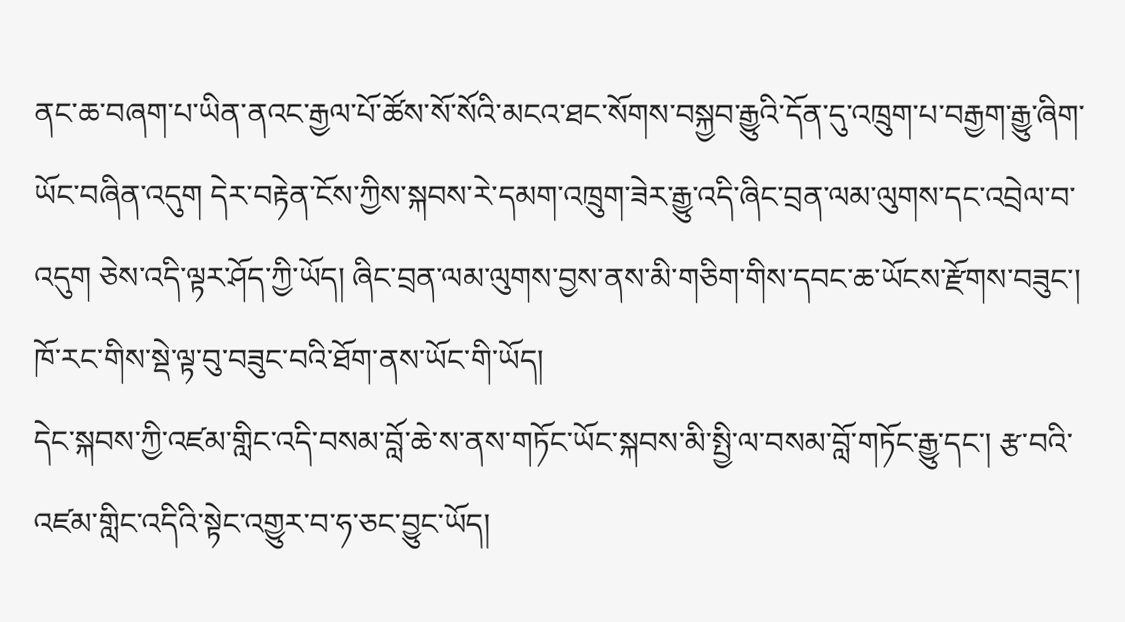ནང་ཆ་བཞག་པ་ཡིན་ནའང་རྒྱལ་པོ་ཚོས་སོ་སོའི་མངའ་ཐང་སོགས་བསྐྱབ་རྒྱུའི་དོན་དུ་འཁྲུག་པ་བརྒྱག་རྒྱུ་ཞིག་ཡོང་བཞིན་འདུག དེར་བརྟེན་ངོས་ཀྱིས་སྐབས་རེ་དམག་འཁྲུག་ཟེར་རྒྱུ་འདི་ཞིང་བྲན་ལམ་ལུགས་དང་འབྲེལ་བ་འདུག ཅེས་འདི་ལྟར་ཤོད་ཀྱི་ཡོད། ཞིང་བྲན་ལམ་ལུགས་བྱས་ནས་མི་གཅིག་གིས་དབང་ཆ་ཡོངས་རྫོགས་བཟུང་། ཁོ་རང་གིས་སྡེ་ལྟ་བུ་བཟུང་བའི་ཐོག་ནས་ཡོང་གི་ཡོད།
དེང་སྐབས་ཀྱི་འཛམ་གླིང་འདི་བསམ་བློ་ཆེ་ས་ནས་གཏོང་ཡོང་སྐབས་མི་སྤྱི་ལ་བསམ་བློ་གཏོང་རྒྱུ་དང་། རྩ་བའི་འཛམ་གླིང་འདིའི་སྟེང་འགྱུར་བ་ཧ་ཅང་བྱུང་ཡོད།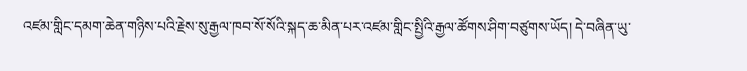འཛམ་གླིང་དམག་ཆེན་གཉིས་པའི་རྗེས་སུ་རྒྱལ་ཁབ་སོ་སོའི་སྐད་ཆ་མིན་པར་འཛམ་གླིང་སྤྱིའི་རྒྱལ་ཚོགས་ཤིག་བཙུགས་ཡོད། དེ་བཞིན་ཡུ་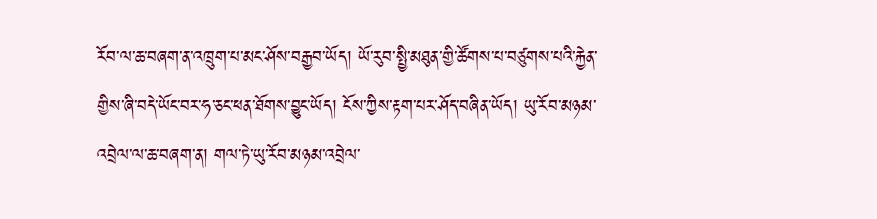རོབ་ལ་ཆ་བཞག་ན་འཁྲུག་པ་མང་ཤོས་བརྒྱབ་ཡོད། ཡོ་རུབ་སྤྱི་མཐུན་གྱི་ཚོགས་པ་བཙུགས་པའི་རྐྱེན་གྱིས་ཞི་བདེ་ཡོང་བར་ཧ་ཅང་ཕན་ཐོགས་བྱུང་ཡོད། ངོས་ཀྱིས་རྟག་པར་ཤོད་བཞིན་ཡོད། ཡུ་རོབ་མཉམ་འབྲེལ་ལ་ཆ་བཞག་ན། གལ་ཏེ་ཡུ་རོབ་མཉམ་འབྲེལ་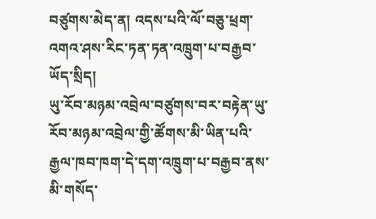བཙུགས་མེད་ན། འདས་པའི་ལོ་བཅུ་ཕྲག་འགའ་ཤས་རིང་ཏན་ཏན་འཁྲུག་པ་བརྒྱབ་ཡོད་སྲིད།
ཡུ་རོབ་མཉམ་འབྲེལ་བཙུགས་བར་བརྟེན་ཡུ་རོབ་མཉམ་འབྲེལ་གྱི་ཚོགས་མི་ཡིན་པའི་རྒྱལ་ཁབ་ཁག་དེ་དག་འཁྲུག་པ་བརྒྱབ་ནས་མི་གསོད་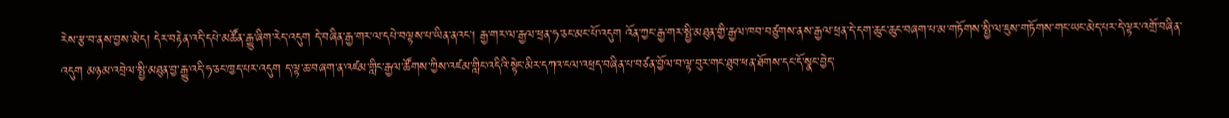རེས་རྩ་བ་ནས་བྱས་མེད། དེར་བརྟེན་འདི་དཔེ་མཚོན་རྒྱུ་ཞིག་རེད་འདུག དེ་བཞིན་རྒྱ་གར་ལ་དཔེ་བལྟས་པ་ཡིན་ནའང། རྒྱ་གར་ལ་རྒྱལ་ཕྲན་ཧ་ཅང་མང་པོ་འདུག འོན་ཀྱང་རྒྱ་གར་སྤྱི་མཐུན་གྱི་རྒྱལ་ཁབ་བཙུགས་ནས་རྒྱལ་ཕྲན་དེ་དག་ཆུང་ཆུང་བཞག་པ་མ་གཏོགས་སྤྱི་ལ་ཇུས་གཏོགས་གང་ཡང་མེད་པར་དེ་ལྟར་འགྲོ་བཞིན་འདུག མཉམ་འབྲེལ་སྤྱི་མཐུན་བྱ་རྒྱུ་འདི་ཧ་ཅང་ཁྱད་པར་འདུག ད་ལྟ་ཆ་བཞག་ན་འཛམ་གླིང་རྒྱལ་ཚོགས་ཀྱིས་འཛམ་གླིང་འདིའི་སྟེང་མིར་དཀའ་ངལ་འཕྲད་བཞིན་པ་བཙན་བྱོལ་བ་ལྟ་བུར་གང་ཐུབ་ཕན་ཐོགས་དང་དོ་སྣང་བྱེད་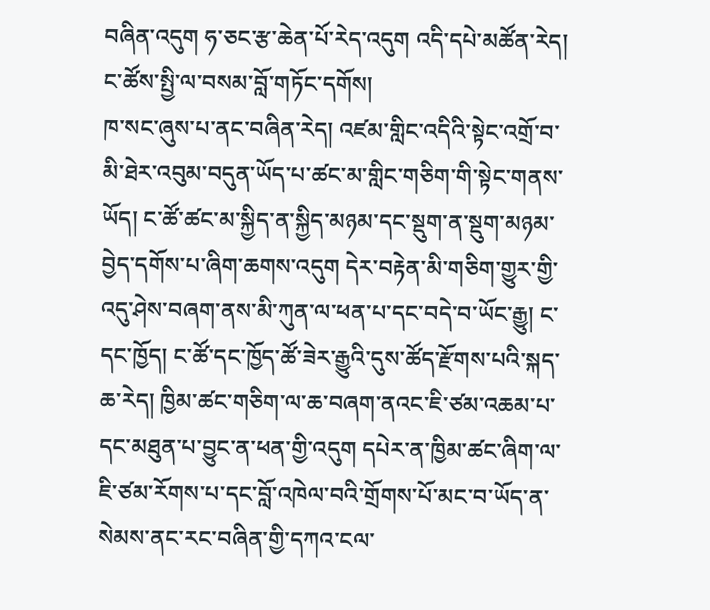བཞིན་འདུག ཧ་ཅང་རྩ་ཆེན་པོ་རེད་འདུག འདི་དཔེ་མཚོན་རེད། ང་ཚོས་སྤྱི་ལ་བསམ་བློ་གཏོང་དགོས།
ཁ་སང་ཞུས་པ་ནང་བཞིན་རེད། འཛམ་གླིང་འདིའི་སྟེང་འགྲོ་བ་མི་ཐེར་འབུམ་བདུན་ཡོད་པ་ཚང་མ་གླིང་གཅིག་གི་སྟེང་གནས་ཡོད། ང་ཚོ་ཚང་མ་སྐྱིད་ན་སྐྱིད་མཉམ་དང་སྡུག་ན་སྡུག་མཉམ་བྱེད་དགོས་པ་ཞིག་ཆགས་འདུག དེར་བརྟེན་མི་གཅིག་གྱུར་གྱི་འདུ་ཤེས་བཞག་ནས་མི་ཀུན་ལ་ཕན་པ་དང་བདེ་བ་ཡོང་རྒྱུ། ང་དང་ཁྱོད། ང་ཚོ་དང་ཁྱོད་ཚོ་ཟེར་རྒྱུའི་དུས་ཚོད་རྫོགས་པའི་སྐད་ཆ་རེད། ཁྱིམ་ཚང་གཅིག་ལ་ཆ་བཞག་ནའང་ཇི་ཙམ་འཆམ་པ་དང་མཐུན་པ་བྱུང་ན་ཕན་གྱི་འདུག དཔེར་ན་ཁྱིམ་ཚང་ཞིག་ལ་ཇི་ཙམ་རོགས་པ་དང་བློ་འཁེལ་བའི་གྲོགས་པོ་མང་བ་ཡོད་ན་སེམས་ནང་རང་བཞིན་གྱི་དཀའ་ངལ་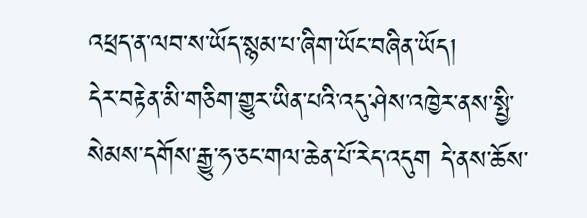འཕྲད་ན་ལབ་ས་ཡོད་སྙམ་པ་ཞིག་ཡོང་བཞིན་ཡོད།
དེར་བརྟེན་མི་གཅིག་གྱུར་ཡིན་པའི་འདུ་ཤེས་འཁྱེར་ནས་སྤྱི་སེམས་དགོས་རྒྱུ་ཧ་ཅང་གལ་ཆེན་པོ་རེད་འདུག དེ་ནས་ཆོས་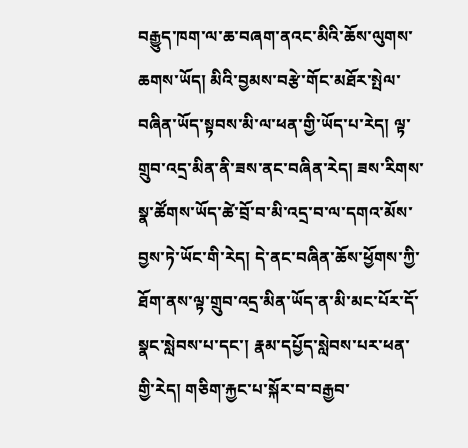བརྒྱུད་ཁག་ལ་ཆ་བཞག་ནའང་མིའི་ཆོས་ལུགས་ཆགས་ཡོད། མིའི་བྱམས་བརྩེ་གོང་མཐོར་སྤེལ་བཞིན་ཡོད་སྟབས་མི་ལ་ཕན་གྱི་ཡོད་པ་རེད། ལྟ་གྲུབ་འདྲ་མིན་ནི་ཟས་ནང་བཞིན་རེད། ཟས་རིགས་སྣ་ཚོགས་ཡོད་ཚེ་བྲོ་བ་མི་འདྲ་བ་ལ་དགའ་མོས་བྱས་ཏེ་ཡོང་གི་རེད། དེ་ནང་བཞིན་ཆོས་ཕྱོགས་ཀྱི་ཐོག་ནས་ལྟ་གྲུབ་འདྲ་མིན་ཡོད་ན་མི་མང་པོར་དོ་སྣང་སླེབས་པ་དང་། རྣམ་དཔྱོད་སླེབས་པར་ཕན་གྱི་རེད། གཅིག་རྐྱང་པ་སྐོར་བ་བརྒྱབ་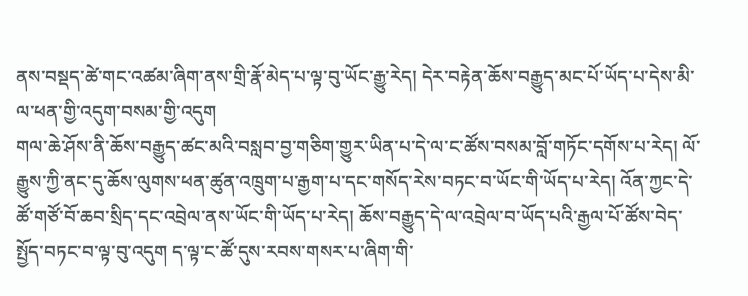ནས་བསྡད་ཚེ་གང་འཚམ་ཞིག་ནས་གྲི་རྣོ་མེད་པ་ལྟ་བུ་ཡོང་རྒྱུ་རེད། དེར་བརྟེན་ཆོས་བརྒྱུད་མང་པོ་ཡོད་པ་དེས་མི་ལ་ཕན་གྱི་འདུག་བསམ་གྱི་འདུག
གལ་ཆེ་ཤོས་ནི་ཆོས་བརྒྱུད་ཚང་མའི་བསླབ་བྱ་གཅིག་གྱུར་ཡིན་པ་དེ་ལ་ང་ཚོས་བསམ་བློ་གཏོང་དགོས་པ་རེད། ལོ་རྒྱུས་ཀྱི་ནང་དུ་ཆོས་ལུགས་ཕན་ཚུན་འཁྲུག་པ་རྒྱག་པ་དང་གསོད་རེས་བཏང་བ་ཡོང་གི་ཡོད་པ་རེད། འོན་ཀྱང་དེ་ཚོ་གཙོ་བོ་ཆབ་སྲིད་དང་འབྲེལ་ནས་ཡོང་གི་ཡོད་པ་རེད། ཆོས་བརྒྱུད་དེ་ལ་འབྲེལ་བ་ཡོད་པའི་རྒྱལ་པོ་ཚོས་བེད་སྤྱོད་བཏང་བ་ལྟ་བུ་འདུག ད་ལྟ་ང་ཚོ་དུས་རབས་གསར་པ་ཞིག་གི་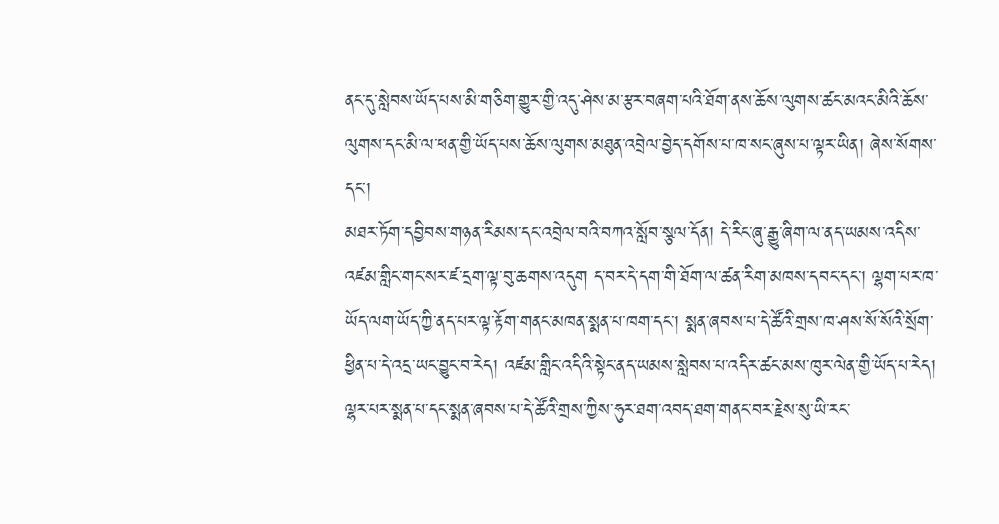ནང་དུ་སླེབས་ཡོད་པས་མི་གཅིག་གྱུར་གྱི་འདུ་ཤེས་མ་རྩར་བཞག་པའི་ཐོག་ནས་ཆོས་ལུགས་ཚང་མའང་མིའི་ཆོས་ལུགས་དང་མི་ལ་ཕན་གྱི་ཡོད་པས་ཆོས་ལུགས་མཐུན་འབྲེལ་བྱེད་དགོས་པ་ཁ་སང་ཞུས་པ་ལྟར་ཡིན། ཞེས་སོགས་དང་།
མཐར་ཏོག་དབྱིབས་གཉན་རིམས་དང་འབྲེལ་བའི་བཀའ་སློབ་སྩལ་དོན། དེ་རིང་ཞུ་རྒྱུ་ཞིག་ལ་ནད་ཡམས་འདིས་འཛམ་གླིང་གང་སར་ཛ་དྲག་ལྟ་བུ་ཆགས་འདུག ད་བར་དེ་དག་གི་ཐོག་ལ་ཚན་རིག་མཁས་དབང་དང་། ལྷག་པར་ཁ་ཡོད་ལག་ཡོད་ཀྱི་ནད་པར་ལྟ་རྟོག་གནང་མཁན་སྨན་པ་ཁག་དང་། སྨན་ཞབས་པ་དེ་ཚོའི་གྲས་ཁ་ཤས་སོ་སོའི་སྲོག་ཕྱིན་པ་དེ་འདྲ་ཡང་བྱུང་བ་རེད། འཛམ་གླིང་འདིའི་སྟེང་ནད་ཡམས་སླེབས་པ་འདིར་ཚང་མས་ཁུར་ལེན་གྱི་ཡོད་པ་རེད། ལྷར་པར་སྨན་པ་དང་སྨན་ཞབས་པ་དེ་ཚོའི་གྲས་ཀྱིས་ཧུར་ཐག་འབད་ཐག་གནང་བར་རྗེས་སུ་ཡི་རང་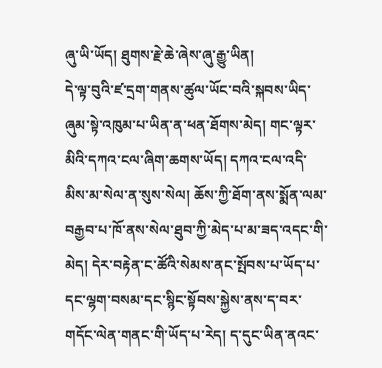ཞུ་ཡི་ཡོད། ཐུགས་རྗེ་ཆེ་ཞེས་ཞུ་རྒྱུ་ཡིན།
དེ་ལྟ་བུའི་ཛ་དྲག་གནས་ཚུལ་ཡོང་བའི་སྐབས་ཡིད་ཞུམ་སྟེ་འཁུམ་པ་ཡིན་ན་ཕན་ཐོགས་མེད། གང་ལྟར་མིའི་དཀའ་ངལ་ཞིག་ཆགས་ཡོད། དཀའ་ངལ་འདི་མིས་མ་སེལ་ན་སུས་སེལ། ཆོས་ཀྱི་ཐོག་ནས་སྨོན་ལམ་བརྒྱབ་པ་ཁོ་ནས་སེལ་ཐུབ་ཀྱི་མེད་པ་མ་ཟད་འདང་གི་མེད། དེར་བརྟེན་ང་ཚོའི་སེམས་ནང་སྤོབས་པ་ཡོད་པ་དང་ལྷག་བསམ་དང་སྙིང་སྟོབས་སྐྱེས་ནས་ད་བར་གདོང་ལེན་གནང་གི་ཡོད་པ་རེད། ད་དུང་ཡིན་ནའང་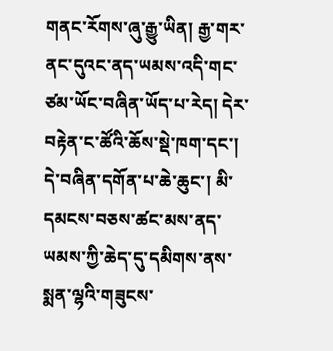གནང་རོགས་ཞུ་རྒྱུ་ཡིན། རྒྱ་གར་ནང་དུའང་ནད་ཡམས་འདི་གང་ཙམ་ཡོང་བཞིན་ཡོད་པ་རེད། དེར་བརྟེན་ང་ཚོའི་ཆོས་སྡེ་ཁག་དང་། དེ་བཞིན་དགོན་པ་ཆེ་ཆུང་། མི་དམངས་བཅས་ཚང་མས་ནད་ཡམས་ཀྱི་ཆེད་དུ་དམིགས་ནས་སྨན་ལྷའི་གཟུངས་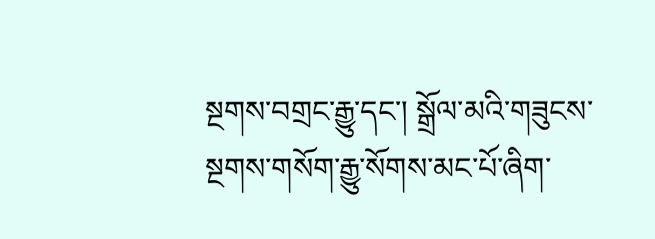སྔགས་བགྲང་རྒྱུ་དང་། སྒྲོལ་མའི་གཟུངས་སྔགས་གསོག་རྒྱུ་སོགས་མང་པོ་ཞིག་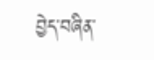བྱེད་བཞིན་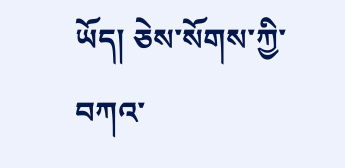ཡོད། ཅེས་སོགས་ཀྱི་བཀའ་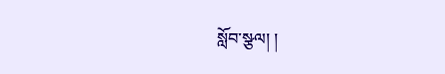སློབ་སྩལ། །